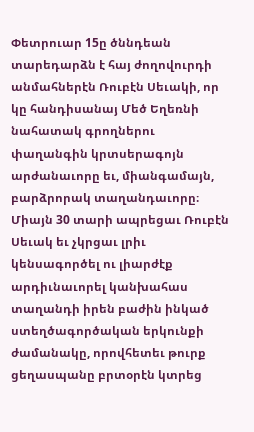Փետրուար 15ը ծննդեան տարեդարձն է հայ ժողովուրդի անմահներէն Ռուբէն Սեւակի, որ կը հանդիսանայ Մեծ Եղեռնի նահատակ գրողներու փաղանգին կրտսերագոյն արժանաւորը եւ, միանգամայն, բարձրորակ տաղանդաւորը։
Միայն 30 տարի ապրեցաւ Ռուբէն Սեւակ եւ չկրցաւ լրիւ կենսագործել ու լիարժէք արդիւնաւորել կանխահաս տաղանդի իրեն բաժին ինկած ստեղծագործական երկունքի ժամանակը, որովհետեւ թուրք ցեղասպանը բրտօրէն կտրեց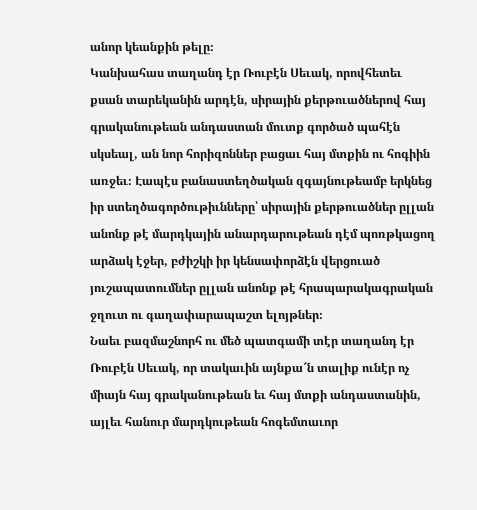անոր կեանքին թելը։
Կանխահաս տաղանդ էր Ռուբէն Սեւակ, որովհետեւ քսան տարեկանին արդէն, սիրային քերթուածներով հայ գրականութեան անդաստան մուտք գործած պահէն սկսեալ, ան նոր հորիզոններ բացաւ հայ մտքին ու հոգիին առջեւ։ Էապէս բանաստեղծական զգայնութեամբ երկնեց իր ստեղծագործութիւնները՝ սիրային քերթուածներ ըլլան անոնք թէ մարդկային անարդարութեան դէմ պոռթկացող արձակ էջեր, բժիշկի իր կենսափորձէն վերցուած յուշապատումներ ըլլան անոնք թէ հրապարակագրական ջղուտ ու գաղափարապաշտ ելոյթներ։
Նաեւ բազմաշնորհ ու մեծ պատգամի տէր տաղանդ էր Ռուբէն Սեւակ, որ տակաւին այնքա՜ն տալիք ունէր ոչ միայն հայ գրականութեան եւ հայ մտքի անդաստանին, այլեւ հանուր մարդկութեան հոգեմտաւոր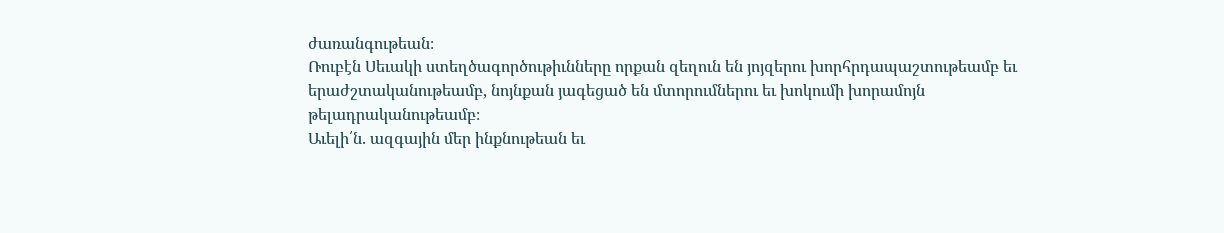ժառանգութեան։
Ռուբէն Սեւակի ստեղծագործութիւնները որքան զեղուն են յոյզերու խորհրդապաշտութեամբ եւ երաժշտականութեամբ, նոյնքան յագեցած են մտորումներու եւ խոկումի խորամոյն թելադրականութեամբ։
Աւելի՛ն. ազգային մեր ինքնութեան եւ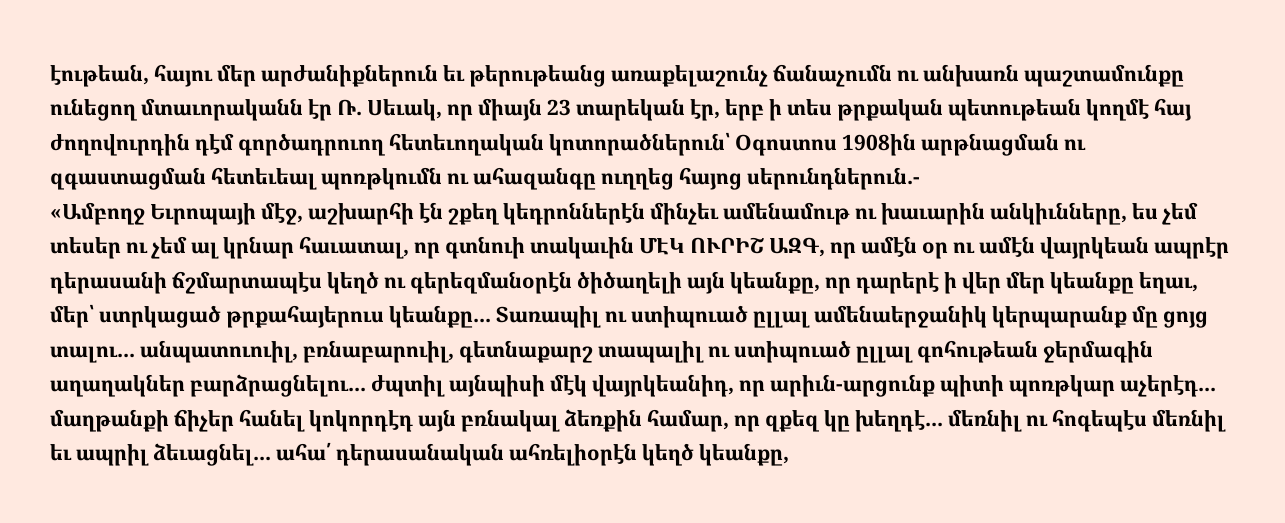էութեան, հայու մեր արժանիքներուն եւ թերութեանց առաքելաշունչ ճանաչումն ու անխառն պաշտամունքը ունեցող մտաւորականն էր Ռ. Սեւակ, որ միայն 23 տարեկան էր, երբ ի տես թրքական պետութեան կողմէ հայ ժողովուրդին դէմ գործադրուող հետեւողական կոտորածներուն՝ Օգոստոս 1908ին արթնացման ու զգաստացման հետեւեալ պոռթկումն ու ահազանգը ուղղեց հայոց սերունդներուն.-
«Ամբողջ Եւրոպայի մէջ, աշխարհի էն շքեղ կեդրոններէն մինչեւ ամենամութ ու խաւարին անկիւնները, ես չեմ տեսեր ու չեմ ալ կրնար հաւատալ, որ գտնուի տակաւին ՄԷԿ ՈՒՐԻՇ ԱԶԳ, որ ամէն օր ու ամէն վայրկեան ապրէր դերասանի ճշմարտապէս կեղծ ու գերեզմանօրէն ծիծաղելի այն կեանքը, որ դարերէ ի վեր մեր կեանքը եղաւ, մեր՝ ստրկացած թրքահայերուս կեանքը... Տառապիլ ու ստիպուած ըլլալ ամենաերջանիկ կերպարանք մը ցոյց տալու... անպատուուիլ, բռնաբարուիլ, գետնաքարշ տապալիլ ու ստիպուած ըլլալ գոհութեան ջերմագին աղաղակներ բարձրացնելու... ժպտիլ այնպիսի մէկ վայրկեանիդ, որ արիւն-արցունք պիտի պոռթկար աչերէդ... մաղթանքի ճիչեր հանել կոկորդէդ այն բռնակալ ձեռքին համար, որ զքեզ կը խեղդէ... մեռնիլ ու հոգեպէս մեռնիլ եւ ապրիլ ձեւացնել... ահա՛ դերասանական ահռելիօրէն կեղծ կեանքը,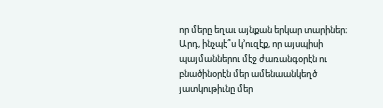որ մերը եղաւ այնքան երկար տարիներ։ Արդ, ինչպէ՞ս կ՚ուզէք, որ այսպիսի պայմաններու մէջ ժառանգօրէն ու բնածինօրէն մեր ամենաանկեղծ յատկութիւնը մեր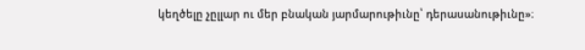կեղծելը չըլլար ու մեր բնական յարմարութիւնը՝ դերասանութիւնը»։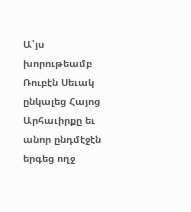Ա՛յս խորութեամբ Ռուբէն Սեւակ ընկալեց Հայոց Արհաւիրքը եւ անոր ընդմէջէն երգեց ողջ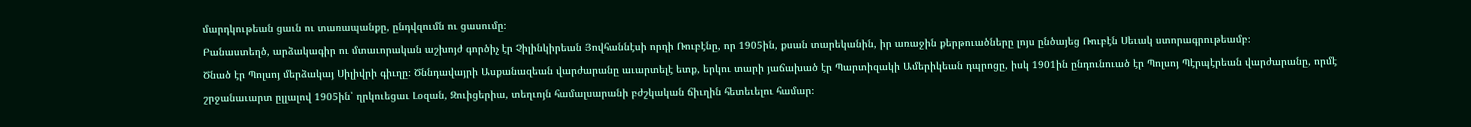մարդկութեան ցաւն ու տառապանքը, ընդվզումն ու ցասումը։
Բանաստեղծ, արձակագիր ու մտաւորական աշխոյժ գործիչ էր Չիլինկիրեան Յովհաննէսի որդի Ռուբէնը, որ 1905ին, քսան տարեկանին, իր առաջին քերթուածները լոյս ընծայեց Ռուբէն Սեւակ ստորագրութեամբ։
Ծնած էր Պոլսոյ մերձակայ Սիլիվրի գիւղը։ Ծննդավայրի Ասքանազեան վարժարանը աւարտելէ ետք, երկու տարի յաճախած էր Պարտիզակի Ամերիկեան դպրոցը, իսկ 1901ին ընդունուած էր Պոլսոյ Պէրպէրեան վարժարանը, որմէ շրջանաւարտ ըլլալով 1905ին՝ ղրկուեցաւ Լօզան, Զուիցերիա, տեղւոյն համալսարանի բժշկական ճիւղին հետեւելու համար։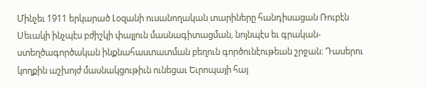Մինչեւ 1911 երկարած Լօզանի ուսանողական տարիները հանդիսացան Ռուբէն Սեւակի ինչպէս բժիշկի փայլուն մասնագիտացման, նոյնպէս եւ գրական-ստեղծագործական ինքնահաստատման բեղուն գործունէութեան շրջան։ Դասերու կողքին աշխոյժ մասնակցութիւն ունեցաւ Եւրոպայի հայ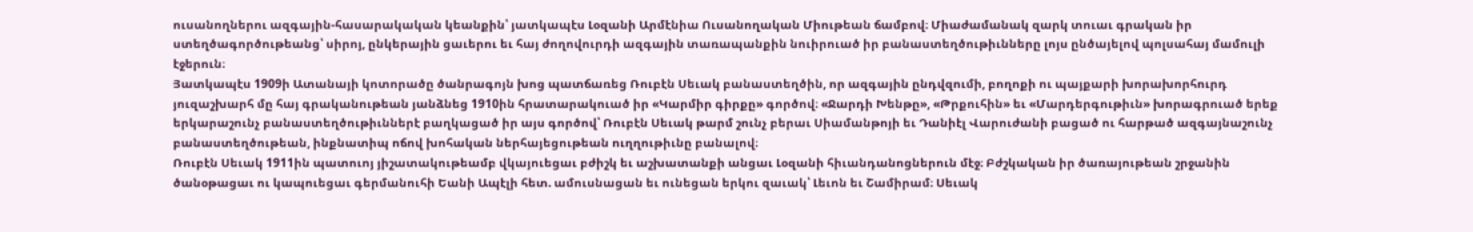ուսանողներու ազգային-հասարակական կեանքին՝ յատկապէս Լօզանի Արմէնիա Ուսանողական Միութեան ճամբով։ Միաժամանակ զարկ տուաւ գրական իր ստեղծագործութեանց՝ սիրոյ, ընկերային ցաւերու եւ հայ ժողովուրդի ազգային տառապանքին նուիրուած իր բանաստեղծութիւնները լոյս ընծայելով պոլսահայ մամուլի էջերուն։
Յատկապէս 1909ի Ատանայի կոտորածը ծանրագոյն խոց պատճառեց Ռուբէն Սեւակ բանաստեղծին, որ ազգային ընդվզումի, բողոքի ու պայքարի խորախորհուրդ յուզաշխարհ մը հայ գրականութեան յանձնեց 1910ին հրատարակուած իր «Կարմիր գիրքը» գործով։ «Ջարդի Խենթը», «Թրքուհին» եւ «Մարդերգութիւն» խորագրուած երեք երկարաշունչ բանաստեղծութիւններէ բաղկացած իր այս գործով՝ Ռուբէն Սեւակ թարմ շունչ բերաւ Սիամանթոյի եւ Դանիէլ Վարուժանի բացած ու հարթած ազգայնաշունչ բանաստեղծութեան, ինքնատիպ ոճով խոհական ներհայեցութեան ուղղութիւնը բանալով։
Ռուբէն Սեւակ 1911ին պատուոյ յիշատակութեամբ վկայուեցաւ բժիշկ եւ աշխատանքի անցաւ Լօզանի հիւանդանոցներուն մէջ։ Բժշկական իր ծառայութեան շրջանին ծանօթացաւ ու կապուեցաւ գերմանուհի Եանի Ապէլի հետ. ամուսնացան եւ ունեցան երկու զաւակ՝ Լեւոն եւ Շամիրամ։ Սեւակ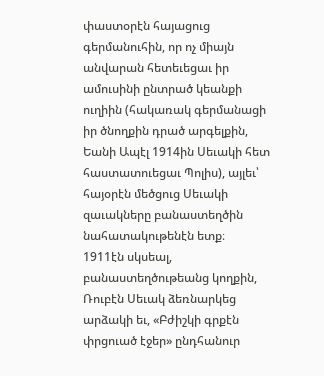փաստօրէն հայացուց գերմանուհին, որ ոչ միայն անվարան հետեւեցաւ իր ամուսինի ընտրած կեանքի ուղիին (հակառակ գերմանացի իր ծնողքին դրած արգելքին, Եանի Ապէլ 1914ին Սեւակի հետ հաստատուեցաւ Պոլիս), այլեւ՝ հայօրէն մեծցուց Սեւակի զաւակները բանաստեղծին նահատակութենէն ետք։
1911էն սկսեալ, բանաստեղծութեանց կողքին, Ռուբէն Սեւակ ձեռնարկեց արձակի եւ, «Բժիշկի գրքէն փրցուած էջեր» ընդհանուր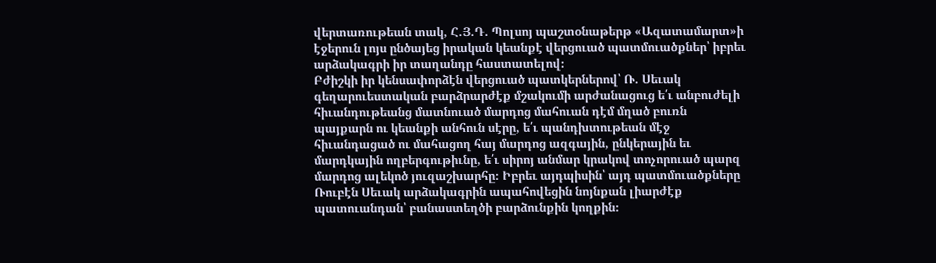վերտառութեան տակ, Հ.Յ.Դ. Պոլսոյ պաշտօնաթերթ «Ազատամարտ»ի էջերուն լոյս ընծայեց իրական կեանքէ վերցուած պատմուածքներ՝ իբրեւ արձակագրի իր տաղանդը հաստատելով։
Բժիշկի իր կենսափորձէն վերցուած պատկերներով՝ Ռ. Սեւակ գեղարուեստական բարձրարժէք մշակումի արժանացուց ե՛ւ անբուժելի հիւանդութեանց մատնուած մարդոց մահուան դէմ մղած բուռն պայքարն ու կեանքի անհուն սէրը, ե՛ւ պանդխտութեան մէջ հիւանդացած ու մահացող հայ մարդոց ազգային, ընկերային եւ մարդկային ողբերգութիւնը, ե՛ւ սիրոյ անմար կրակով տոչորուած պարզ մարդոց ալեկոծ յուզաշխարհը։ Իբրեւ այդպիսին՝ այդ պատմուածքները Ռուբէն Սեւակ արձակագրին ապահովեցին նոյնքան լիարժէք պատուանդան՝ բանաստեղծի բարձունքին կողքին։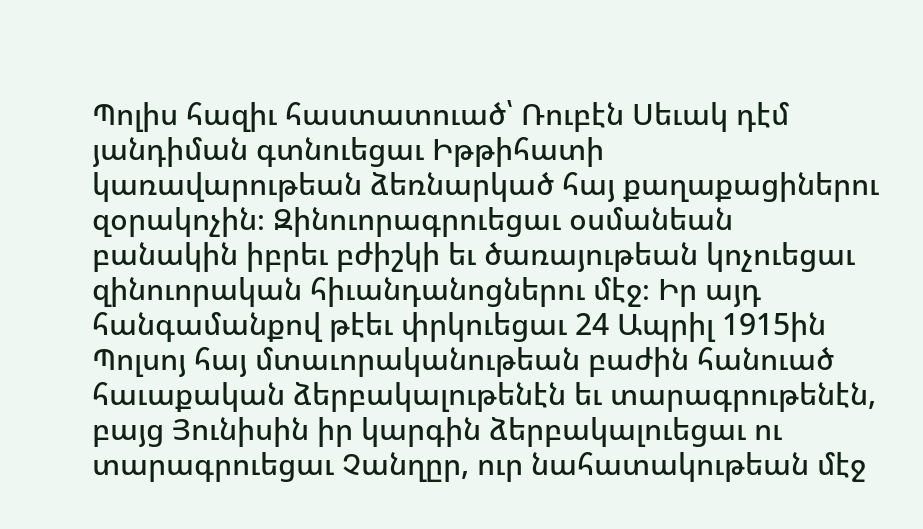Պոլիս հազիւ հաստատուած՝ Ռուբէն Սեւակ դէմ յանդիման գտնուեցաւ Իթթիհատի կառավարութեան ձեռնարկած հայ քաղաքացիներու զօրակոչին։ Զինուորագրուեցաւ օսմանեան բանակին իբրեւ բժիշկի եւ ծառայութեան կոչուեցաւ զինուորական հիւանդանոցներու մէջ։ Իր այդ հանգամանքով թէեւ փրկուեցաւ 24 Ապրիլ 1915ին Պոլսոյ հայ մտաւորականութեան բաժին հանուած հաւաքական ձերբակալութենէն եւ տարագրութենէն, բայց Յունիսին իր կարգին ձերբակալուեցաւ ու տարագրուեցաւ Չանղըր, ուր նահատակութեան մէջ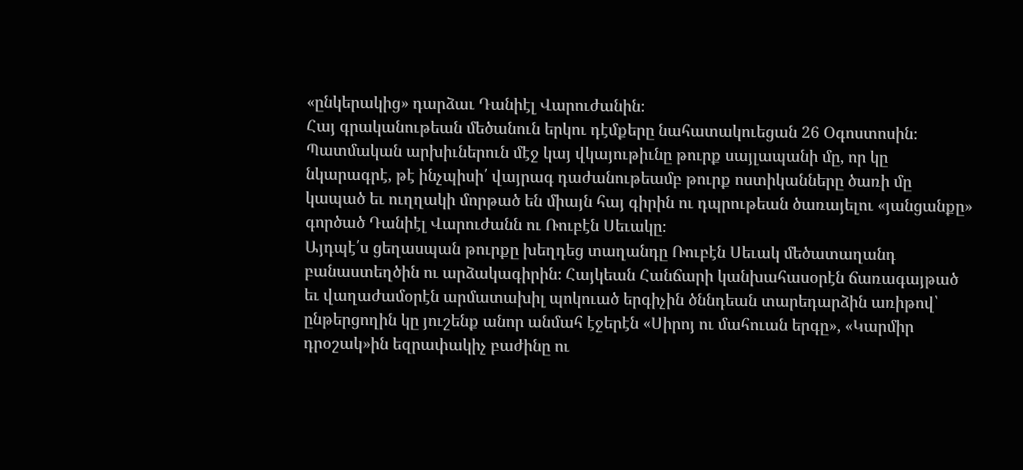«ընկերակից» դարձաւ Դանիէլ Վարուժանին։
Հայ գրականութեան մեծանուն երկու դէմքերը նահատակուեցան 26 Օգոստոսին։ Պատմական արխիւներուն մէջ կայ վկայութիւնը թուրք սայլապանի մը, որ կը նկարագրէ, թէ ինչպիսի՛ վայրագ դաժանութեամբ թուրք ոստիկանները ծառի մը կապած եւ ուղղակի մորթած են միայն հայ գիրին ու դպրութեան ծառայելու «յանցանքը» գործած Դանիէլ Վարուժանն ու Ռուբէն Սեւակը։
Այդպէ՛ս ցեղասպան թուրքը խեղդեց տաղանդը Ռուբէն Սեւակ մեծատաղանդ բանաստեղծին ու արձակագիրին։ Հայկեան Հանճարի կանխահասօրէն ճառագայթած եւ վաղաժամօրէն արմատախիլ պոկուած երգիչին ծննդեան տարեդարձին առիթով՝ ընթերցողին կը յուշենք անոր անմահ էջերէն «Սիրոյ ու մահուան երգը», «Կարմիր դրօշակ»ին եզրափակիչ բաժինը ու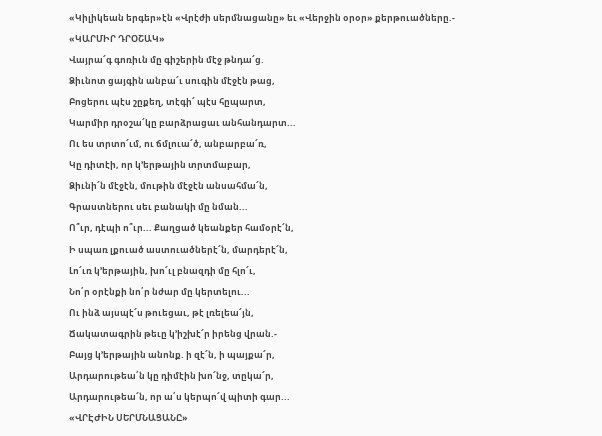«Կիլիկեան երգեր»էն «Վրէժի սերմնացանը» եւ «Վերջին օրօր» քերթուածները.-
«ԿԱՐՄԻՐ ԴՐՕՇԱԿ»
Վայրա՜գ գոռիւն մը գիշերին մէջ թնդա՜ց.
Ձիւնոտ ցայգին անբա՜ւ սուգին մէջէն թաց,
Բոցերու պէս շըքեղ, տէգի՜ պէս հըպարտ,
Կարմիր դրօշա՜կը բարձրացաւ անհանդարտ...
Ու ես տրտո՜ւմ, ու ճմլուա՜ծ, անբարբա՜ռ,
Կը դիտէի, որ կ’երթային տրտմաբար,
Ձիւնի՜ն մէջէն, մութին մէջէն անսահմա՜ն,
Գրաստներու սեւ բանակի մը նման...
Ո՞ւր, դէպի ո՞ւր... Քաղցած կեանքեր համօրէ՜ն,
Ի սպառ լքուած աստուածներէ՜ն, մարդերէ՜ն,
Լո՜ւռ կ’երթային, խո՜ւլ բնազդի մը հլո՜ւ,
Նո՛ր օրէնքի նո՛ր նժար մը կերտելու...
Ու ինձ այսպէ՜ս թուեցաւ, թէ լռելեա՜յն,
Ճակատագրին թեւը կ’իշխէ՜ր իրենց վրան.-
Բայց կ’երթային անոնք. ի զէ՜ն, ի պայքա՜ր,
Արդարութեա՛ն կը դիմէին խո՜նջ, տըկա՜ր,
Արդարութեա՜ն, որ ա՛ս կերպո՜վ պիտի գար...
«ՎՐԷԺԻՆ ՍԵՐՄՆԱՑԱՆԸ»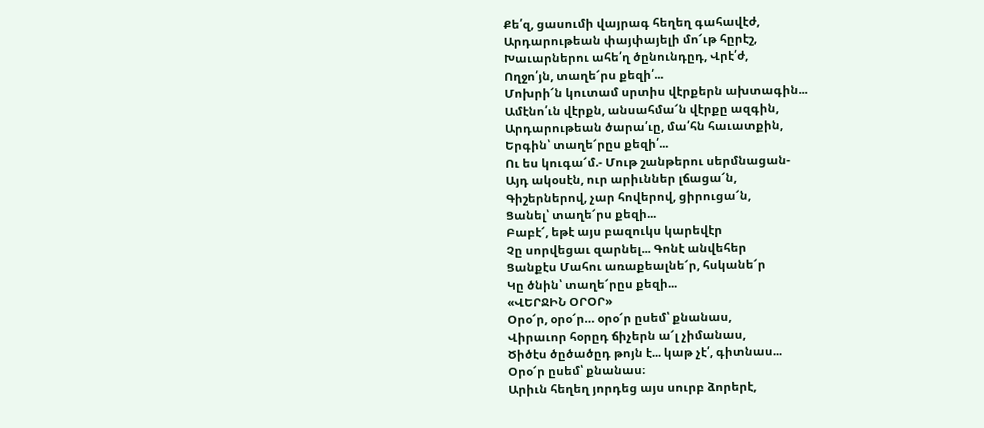Քե՛զ, ցասումի վայրագ հեղեղ գահավէժ,
Արդարութեան փայփայելի մո՜ւթ հըրէշ,
Խաւարներու ահե՛ղ ծընունդըդ, Վրէ՛ժ,
Ողջո՛յն, տաղե՜րս քեզի՛...
Մոխրի՜ն կուտամ սրտիս վէրքերն ախտագին...
Ամէնո՛ւն վէրքն, անսահմա՜ն վէրքը ազգին,
Արդարութեան ծարա՛ւը, մա՛հն հաւատքին,
Երգին՝ տաղե՜րըս քեզի՛...
Ու ես կուգա՜մ.- Մութ շանթերու սերմնացան-
Այդ ակօսէն, ուր արիւններ լճացա՜ն,
Գիշերներով, չար հովերով, ցիրուցա՜ն,
Ցանել՝ տաղե՜րս քեզի...
Բաբէ՜, եթէ այս բազուկս կարեվէր
Չը սորվեցաւ զարնել... Գոնէ անվեհեր
Ցանքէս Մահու առաքեալնե՜ր, հսկանե՜ր
Կը ծնին՝ տաղե՜րըս քեզի...
«ՎԵՐՋԻՆ ՕՐՕՐ»
Օրօ՜ր, օրօ՜ր… օրօ՜ր ըսեմ՝ քնանաս,
Վիրաւոր հօրըդ ճիչերն ա՜լ չիմանաս,
Ծիծէս ծըծածըդ թոյն է... կաթ չէ՛, գիտնաս...
Օրօ՜ր ըսեմ՝ քնանաս։
Արիւն հեղեղ յորդեց այս սուրբ ձորերէ,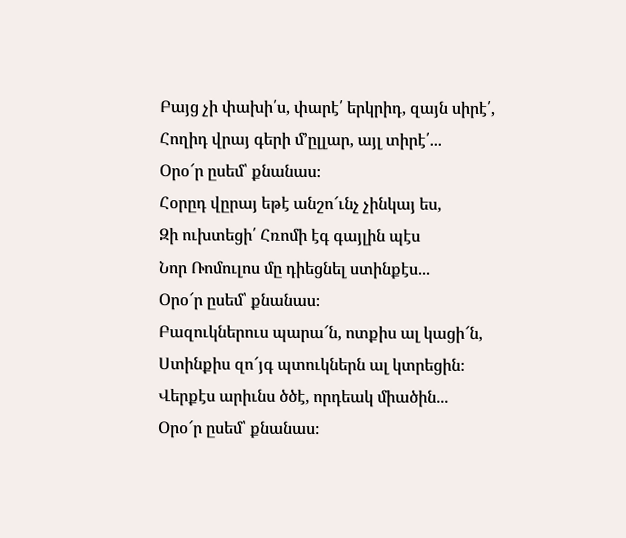Բայց չի փախի՛ս, փարէ՛ երկրիդ, զայն սիրէ՛,
Հողիդ վրայ գերի մ’ըլլար, այլ տիրէ՛...
Օրօ՜ր ըսեմ՝ քնանաս։
Հօրըդ վըրայ եթէ անշո՜ւնչ չինկայ ես,
Զի ուխտեցի՛ Հռոմի էգ գայլին պէս
Նոր Ռոմուլոս մը դիեցնել ստինքէս...
Օրօ՜ր ըսեմ՝ քնանաս։
Բազուկներուս պարա՜ն, ոտքիս ալ կացի՜ն,
Ստինքիս զո՜յգ պտուկներն ալ կտրեցին։
Վերքէս արիւնս ծծէ, որդեակ միածին...
Օրօ՜ր ըսեմ՝ քնանաս։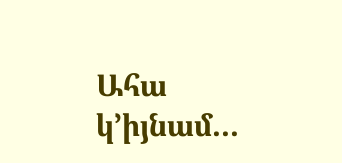Ահա կ’իյնամ...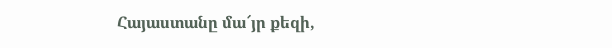Հայաստանը մա՜յր քեզի,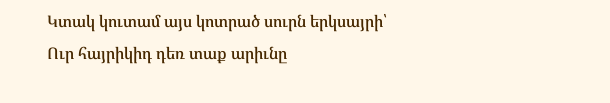Կտակ կուտամ այս կոտրած սուրն երկսայրի՝
Ուր հայրիկիդ դեռ տաք արիւնը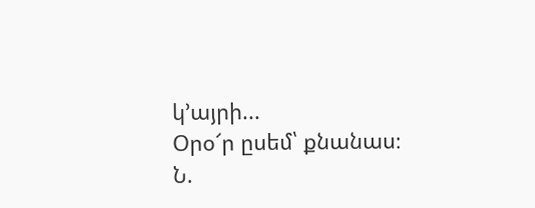կ’այրի...
Օրօ՜ր ըսեմ՝ քնանաս։
Ն.